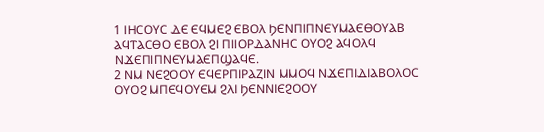1 ⲒⲎⲤⲞⲨⲤ ⲆⲈ ⲈϤⲘⲈϨ ⲈⲂⲞⲖ ϦⲈⲚⲠⲒⲠⲚⲈⲨⲘⲀⲈⲐⲞⲨⲀⲂ ⲀϤⲦⲀⲤⲐⲞ ⲈⲂⲞⲖ ϨⲒ ⲠⲒⲒⲞⲢⲆⲀⲚⲎⲤ ⲞⲨⲞϨ ⲀϤⲞⲖϤ ⲚϪⲈⲠⲒⲠⲚⲈⲨⲘⲀⲈⲠϢⲀϤⲈ.
2 ⲚⲘ ⲚⲈϨⲞⲞⲨ ⲈϤⲈⲢⲠⲒⲢⲀⲌⲒⲚ ⲘⲘⲞϤ ⲚϪⲈⲠⲒⲆⲒⲀⲂⲞⲖⲞⲤ ⲞⲨⲞϨ ⲘⲠⲈϤⲞⲨⲈⲘ ϨⲖⲒ ϦⲈⲚⲚⲒⲈϨⲞⲞⲨ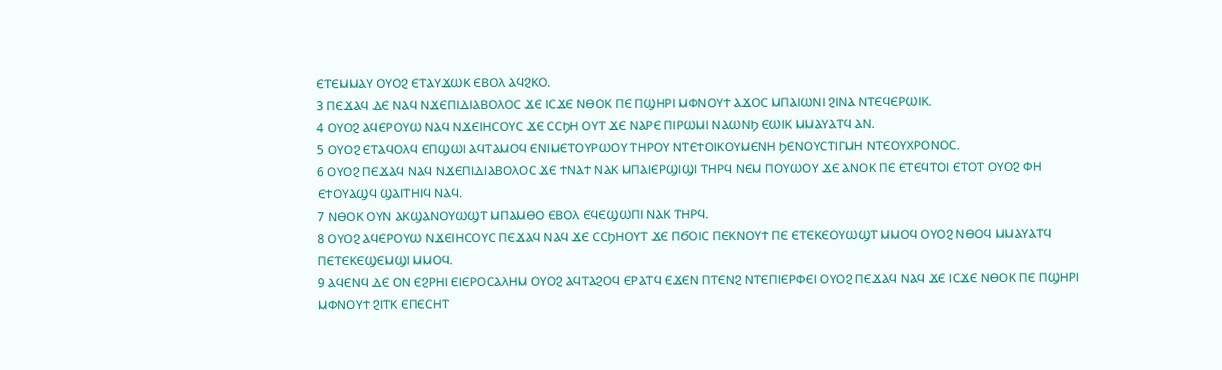ⲈⲦⲈⲘⲘⲀⲨ ⲞⲨⲞϨ ⲈⲦⲀⲨϪⲰⲔ ⲈⲂⲞⲖ ⲀϤϨⲔⲞ.
3 ⲠⲈϪⲀϤ ⲆⲈ ⲚⲀϤ ⲚϪⲈⲠⲒⲆⲒⲀⲂⲞⲖⲞⲤ ϪⲈ ⲒⲤϪⲈ ⲚⲐⲞⲔ ⲠⲈ ⲠϢⲎⲢⲒ ⲘⲪⲚⲞⲨϮ ⲀϪⲞⲤ ⲘⲠⲀⲒⲰⲚⲒ ϨⲒⲚⲀ ⲚⲦⲈϤⲈⲢⲰⲒⲔ.
4 ⲞⲨⲞϨ ⲀϤⲈⲢⲞⲨⲰ ⲚⲀϤ ⲚϪⲈⲒⲎⲤⲞⲨⲤ ϪⲈ ⲤⲤϦⲎ ⲞⲨⲦ ϪⲈ ⲚⲀⲢⲈ ⲠⲒⲢⲰⲘⲒ ⲚⲀⲰⲚϦ ⲈⲰⲒⲔ ⲘⲘⲀⲨⲀⲦϤ ⲀⲚ.
5 ⲞⲨⲞϨ ⲈⲦⲀϤⲞⲖϤ ⲈⲠϢⲰⲒ ⲀϤⲦⲀⲘⲞϤ ⲈⲚⲒⲘⲈⲦⲞⲨⲢⲰⲞⲨ ⲦⲎⲢⲞⲨ ⲚⲦⲈϮⲞⲒⲔⲞⲨⲘⲈⲚⲎ ϦⲈⲚⲞⲨⲤⲦⲒⲄⲘⲎ ⲚⲦⲈⲞⲨⲬⲢⲞⲚⲞⲤ.
6 ⲞⲨⲞϨ ⲠⲈϪⲀϤ ⲚⲀϤ ⲚϪⲈⲠⲒⲆⲒⲀⲂⲞⲖⲞⲤ ϪⲈ ϮⲚⲀϮ ⲚⲀⲔ ⲘⲠⲀⲒⲈⲢϢⲒϢⲒ ⲦⲎⲢϤ ⲚⲈⲘ ⲠⲞⲨⲰⲞⲨ ϪⲈ ⲀⲚⲞⲔ ⲠⲈ ⲈⲦⲈϤⲦⲞⲒ ⲈⲦⲞⲦ ⲞⲨⲞϨ ⲪⲎ ⲈϮⲞⲨⲀϢϤ ϢⲀⲒⲦⲎⲒϤ ⲚⲀϤ.
7 ⲚⲐⲞⲔ ⲞⲨⲚ ⲀⲔϢⲀⲚⲞⲨⲰϢⲦ ⲘⲠⲀⲘⲐⲞ ⲈⲂⲞⲖ ⲈϤⲈϢⲰⲠⲒ ⲚⲀⲔ ⲦⲎⲢϤ.
8 ⲞⲨⲞϨ ⲀϤⲈⲢⲞⲨⲰ ⲚϪⲈⲒⲎⲤⲞⲨⲤ ⲠⲈϪⲀϤ ⲚⲀϤ ϪⲈ ⲤⲤϦⲎⲞⲨⲦ ϪⲈ ⲠϬⲞⲒⲤ ⲠⲈⲔⲚⲞⲨϮ ⲠⲈ ⲈⲦⲈⲔⲈⲞⲨⲰϢⲦ ⲘⲘⲞϤ ⲞⲨⲞϨ ⲚⲐⲞϤ ⲘⲘⲀⲨⲀⲦϤ ⲠⲈⲦⲈⲔⲈϢⲈⲘϢⲒ ⲘⲘⲞϤ.
9 ⲀϤⲈⲚϤ ⲆⲈ ⲞⲚ ⲈϨⲢⲎⲒ ⲈⲒⲈⲢⲞⲤⲀⲖⲎⲘ ⲞⲨⲞϨ ⲀϤⲦⲀϨⲞϤ ⲈⲢⲀⲦϤ ⲈϪⲈⲚ ⲠⲦⲈⲚϨ ⲚⲦⲈⲠⲒⲈⲢⲪⲈⲒ ⲞⲨⲞϨ ⲠⲈϪⲀϤ ⲚⲀϤ ϪⲈ ⲒⲤϪⲈ ⲚⲐⲞⲔ ⲠⲈ ⲠϢⲎⲢⲒ ⲘⲪⲚⲞⲨϮ ϨⲒⲦⲔ ⲈⲠⲈⲤⲎⲦ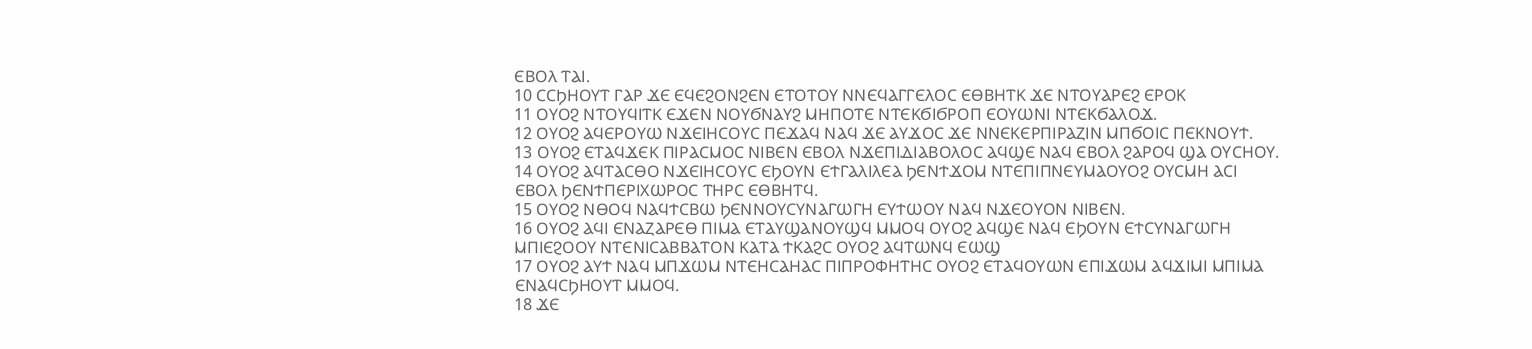ⲈⲂⲞⲖ ⲦⲀⲒ.
10 ⲤⲤϦⲎⲞⲨⲦ ⲄⲀⲢ ϪⲈ ⲈϤⲈϨⲞⲚϨⲈⲚ ⲈⲦⲞⲦⲞⲨ ⲚⲚⲈϤⲀⲄⲄⲈⲖⲞⲤ ⲈⲐⲂⲎⲦⲔ ϪⲈ ⲚⲦⲞⲨⲀⲢⲈϨ ⲈⲢⲞⲔ
11 ⲞⲨⲞϨ ⲚⲦⲞⲨϤⲒⲦⲔ ⲈϪⲈⲚ ⲚⲞⲨϬⲚⲀⲨϨ ⲘⲎⲠⲞⲦⲈ ⲚⲦⲈⲔϬⲒϬⲢⲞⲠ ⲈⲞⲨⲰⲚⲒ ⲚⲦⲈⲔϬⲀⲖⲞϪ.
12 ⲞⲨⲞϨ ⲀϤⲈⲢⲞⲨⲰ ⲚϪⲈⲒⲎⲤⲞⲨⲤ ⲠⲈϪⲀϤ ⲚⲀϤ ϪⲈ ⲀⲨϪⲞⲤ ϪⲈ ⲚⲚⲈⲔⲈⲢⲠⲒⲢⲀⲌⲒⲚ ⲘⲠϬⲞⲒⲤ ⲠⲈⲔⲚⲞⲨϮ.
13 ⲞⲨⲞϨ ⲈⲦⲀϤϪⲈⲔ ⲠⲒⲢⲀⲤⲘⲞⲤ ⲚⲒⲂⲈⲚ ⲈⲂⲞⲖ ⲚϪⲈⲠⲒⲆⲒⲀⲂⲞⲖⲞⲤ ⲀϤϢⲈ ⲚⲀϤ ⲈⲂⲞⲖ ϨⲀⲢⲞϤ ϢⲀ ⲞⲨⲤⲎⲞⲨ.
14 ⲞⲨⲞϨ ⲀϤⲦⲀⲤⲐⲞ ⲚϪⲈⲒⲎⲤⲞⲨⲤ ⲈϦⲞⲨⲚ ⲈϮⲄⲀⲖⲒⲖⲈⲀ ϦⲈⲚϮϪⲞⲘ ⲚⲦⲈⲠⲒⲠⲚⲈⲨⲘⲀⲞⲨⲞϨ ⲞⲨⲤⲘⲎ ⲀⲤⲒ ⲈⲂⲞⲖ ϦⲈⲚϮⲠⲈⲢⲒⲬⲰⲢⲞⲤ ⲦⲎⲢⲤ ⲈⲐⲂⲎⲦϤ.
15 ⲞⲨⲞϨ ⲚⲐⲞϤ ⲚⲀϤϮⲤⲂⲰ ϦⲈⲚⲚⲞⲨⲤⲨⲚⲀⲄⲰⲄⲎ ⲈⲨϮⲰⲞⲨ ⲚⲀϤ ⲚϪⲈⲞⲨⲞⲚ ⲚⲒⲂⲈⲚ.
16 ⲞⲨⲞϨ ⲀϤⲒ ⲈⲚⲀⲌⲀⲢⲈⲐ ⲠⲒⲘⲀ ⲈⲦⲀⲨϢⲀⲚⲞⲨϢϤ ⲘⲘⲞϤ ⲞⲨⲞϨ ⲀϤϢⲈ ⲚⲀϤ ⲈϦⲞⲨⲚ ⲈϮⲤⲨⲚⲀⲄⲰⲄⲎ ⲘⲠⲒⲈϨⲞⲞⲨ ⲚⲦⲈⲚⲒⲤⲀⲂⲂⲀⲦⲞⲚ ⲔⲀⲦⲀ ϮⲔⲀϨⲤ ⲞⲨⲞϨ ⲀϤⲦⲰⲚϤ ⲈⲰϢ
17 ⲞⲨⲞϨ ⲀⲨϮ ⲚⲀϤ ⲘⲠϪⲰⲘ ⲚⲦⲈⲎⲤⲀⲎⲀⲤ ⲠⲒⲠⲢⲞⲪⲎⲦⲎⲤ ⲞⲨⲞϨ ⲈⲦⲀϤⲞⲨⲰⲚ ⲈⲠⲒϪⲰⲘ ⲀϤϪⲒⲘⲒ ⲘⲠⲒⲘⲀ ⲈⲚⲀϤⲤϦⲎⲞⲨⲦ ⲘⲘⲞϤ.
18 ϪⲈ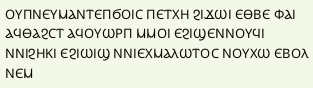ⲞⲨⲠⲚⲈⲨⲘⲀⲚⲦⲈⲠϬⲞⲒⲤ ⲠⲈⲦⲬⲎ ϨⲒϪⲰⲒ ⲈⲐⲂⲈ ⲪⲀⲒ ⲀϤⲐⲀϨⲤⲦ ⲀϤⲞⲨⲰⲢⲠ ⲘⲘⲞⲒ ⲈϨⲒϢⲈⲚⲚⲞⲨϤⲒ ⲚⲚⲒϨⲎⲔⲒ ⲈϨⲒⲰⲒϢ ⲚⲚⲒⲈⲬⲘⲀⲖⲰⲦⲞⲤ ⲚⲞⲨⲬⲰ ⲈⲂⲞⲖ ⲚⲈⲘ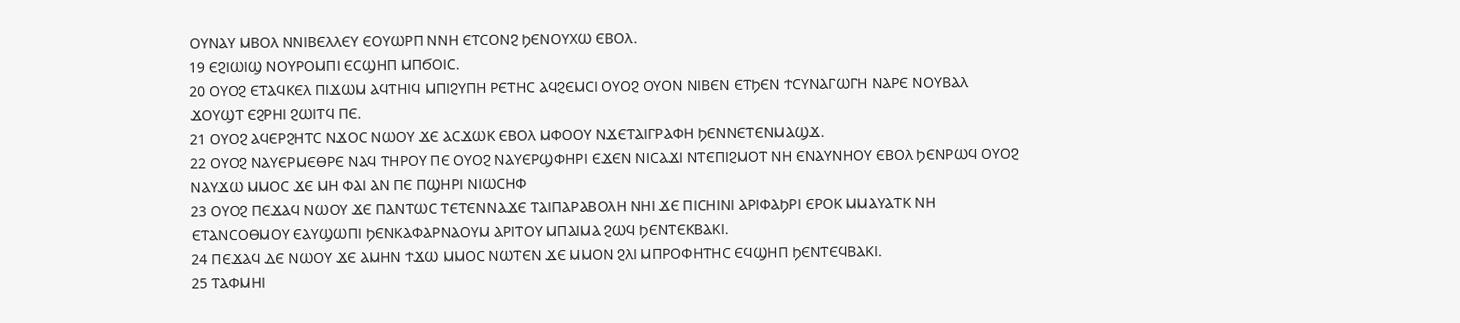ⲞⲨⲚⲀⲨ ⲘⲂⲞⲖ ⲚⲚⲒⲂⲈⲖⲖⲈⲨ ⲈⲞⲨⲰⲢⲠ ⲚⲚⲎ ⲈⲦⲤⲞⲚϨ ϦⲈⲚⲞⲨⲬⲰ ⲈⲂⲞⲖ.
19 ⲈϨⲒⲰⲒϢ ⲚⲞⲨⲢⲞⲘⲠⲒ ⲈⲤϢⲎⲠ ⲘⲠϬⲞⲒⲤ.
20 ⲞⲨⲞϨ ⲈⲦⲀϤⲔⲈⲖ ⲠⲒϪⲰⲘ ⲀϤⲦⲎⲒϤ ⲘⲠⲒϨⲨⲠⲎ ⲢⲈⲦⲎⲤ ⲀϤϨⲈⲘⲤⲒ ⲞⲨⲞϨ ⲞⲨⲞⲚ ⲚⲒⲂⲈⲚ ⲈⲦϦⲈⲚ ϮⲤⲨⲚⲀⲄⲰⲄⲎ ⲚⲀⲢⲈ ⲚⲞⲨⲂⲀⲖ ϪⲞⲨϢⲦ ⲈϨⲢⲎⲒ ϨⲰⲒⲦϤ ⲠⲈ.
21 ⲞⲨⲞϨ ⲀϤⲈⲢϨⲎⲦⲤ ⲚϪⲞⲤ ⲚⲰⲞⲨ ϪⲈ ⲀⲤϪⲰⲔ ⲈⲂⲞⲖ ⲘⲪⲞⲞⲨ ⲚϪⲈⲦⲀⲒⲄⲢⲀⲪⲎ ϦⲈⲚⲚⲈⲦⲈⲚⲘⲀϢϪ.
22 ⲞⲨⲞϨ ⲚⲀⲨⲈⲢⲘⲈⲐⲢⲈ ⲚⲀϤ ⲦⲎⲢⲞⲨ ⲠⲈ ⲞⲨⲞϨ ⲚⲀⲨⲈⲢϢⲪⲎⲢⲒ ⲈϪⲈⲚ ⲚⲒⲤⲀϪⲒ ⲚⲦⲈⲠⲒϨⲘⲞⲦ ⲚⲎ ⲈⲚⲀⲨⲚⲎⲞⲨ ⲈⲂⲞⲖ ϦⲈⲚⲢⲰϤ ⲞⲨⲞϨ ⲚⲀⲨϪⲰ ⲘⲘⲞⲤ ϪⲈ ⲘⲎ ⲪⲀⲒ ⲀⲚ ⲠⲈ ⲠϢⲎⲢⲒ ⲚⲒⲰⲤⲎⲪ
23 ⲞⲨⲞϨ ⲠⲈϪⲀϤ ⲚⲰⲞⲨ ϪⲈ ⲠⲀⲚⲦⲰⲤ ⲦⲈⲦⲈⲚⲚⲀϪⲈ ⲦⲀⲒⲠⲀⲢⲀⲂⲞⲖⲎ ⲚⲎⲒ ϪⲈ ⲠⲒⲤⲎⲒⲚⲒ ⲀⲢⲒⲪⲀϦⲢⲒ ⲈⲢⲞⲔ ⲘⲘⲀⲨⲀⲦⲔ ⲚⲎ ⲈⲦⲀⲚⲤⲞⲐⲘⲞⲨ ⲈⲀⲨϢⲰⲠⲒ ϦⲈⲚⲔⲀⲪⲀⲢⲚⲀⲞⲨⲘ ⲀⲢⲒⲦⲞⲨ ⲘⲠⲀⲒⲘⲀ ϨⲰϤ ϦⲈⲚⲦⲈⲔⲂⲀⲔⲒ.
24 ⲠⲈϪⲀϤ ⲆⲈ ⲚⲰⲞⲨ ϪⲈ ⲀⲘⲎⲚ ϮϪⲰ ⲘⲘⲞⲤ ⲚⲰⲦⲈⲚ ϪⲈ ⲘⲘⲞⲚ ϨⲖⲒ ⲘⲠⲢⲞⲪⲎⲦⲎⲤ ⲈϤϢⲎⲠ ϦⲈⲚⲦⲈϤⲂⲀⲔⲒ.
25 ⲦⲀⲪⲘⲎⲒ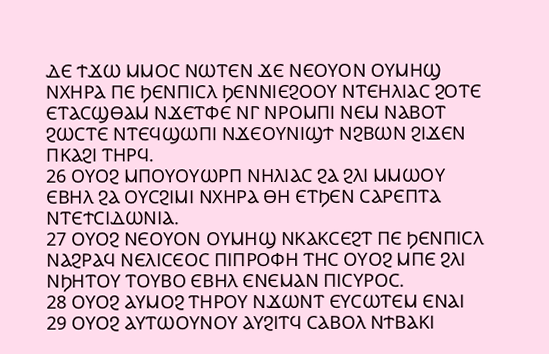ⲆⲈ ϮϪⲰ ⲘⲘⲞⲤ ⲚⲰⲦⲈⲚ ϪⲈ ⲚⲈⲞⲨⲞⲚ ⲞⲨⲘⲎϢ ⲚⲬⲎⲢⲀ ⲠⲈ ϦⲈⲚⲠⲒⲤⲖ ϦⲈⲚⲚⲒⲈϨⲞⲞⲨ ⲚⲦⲈⲎⲖⲒⲀⲤ ϨⲞⲦⲈ ⲈⲦⲀⲤϢⲐⲀⲘ ⲚϪⲈⲦⲪⲈ ⲚⲄ ⲚⲢⲞⲘⲠⲒ ⲚⲈⲘ ⲚⲀⲂⲞⲦ ϨⲰⲤⲦⲈ ⲚⲦⲈϤϢⲰⲠⲒ ⲚϪⲈⲞⲨⲚⲒϢϮ ⲚϨⲂⲰⲚ ϨⲒϪⲈⲚ ⲠⲔⲀϨⲒ ⲦⲎⲢϤ.
26 ⲞⲨⲞϨ ⲘⲠⲞⲨⲞⲨⲰⲢⲠ ⲚⲎⲖⲒⲀⲤ ϨⲀ ϨⲖⲒ ⲘⲘⲰⲞⲨ ⲈⲂⲎⲖ ϨⲀ ⲞⲨⲤϨⲒⲘⲒ ⲚⲬⲎⲢⲀ ⲐⲎ ⲈⲦϦⲈⲚ ⲤⲀⲢⲈⲠⲦⲀ ⲚⲦⲈϮⲤⲒⲆⲰⲚⲒⲀ.
27 ⲞⲨⲞϨ ⲚⲈⲞⲨⲞⲚ ⲞⲨⲘⲎϢ ⲚⲔⲀⲔⲤⲈϨⲦ ⲠⲈ ϦⲈⲚⲠⲒⲤⲖ ⲚⲀϨⲢⲀϤ ⲚⲈⲖⲒⲤⲈⲞⲤ ⲠⲒⲠⲢⲞⲪⲎ ⲦⲎⲤ ⲞⲨⲞϨ ⲘⲠⲈ ϨⲖⲒ ⲚϦⲎⲦⲞⲨ ⲦⲞⲨⲂⲞ ⲈⲂⲎⲖ ⲈⲚⲈⲘⲀⲚ ⲠⲒⲤⲨⲢⲞⲤ.
28 ⲞⲨⲞϨ ⲀⲨⲘⲞϨ ⲦⲎⲢⲞⲨ ⲚϪⲰⲚⲦ ⲈⲨⲤⲰⲦⲈⲘ ⲈⲚⲀⲒ
29 ⲞⲨⲞϨ ⲀⲨⲦⲰⲞⲨⲚⲞⲨ ⲀⲨϨⲒⲦϤ ⲤⲀⲂⲞⲖ ⲚϮⲂⲀⲔⲒ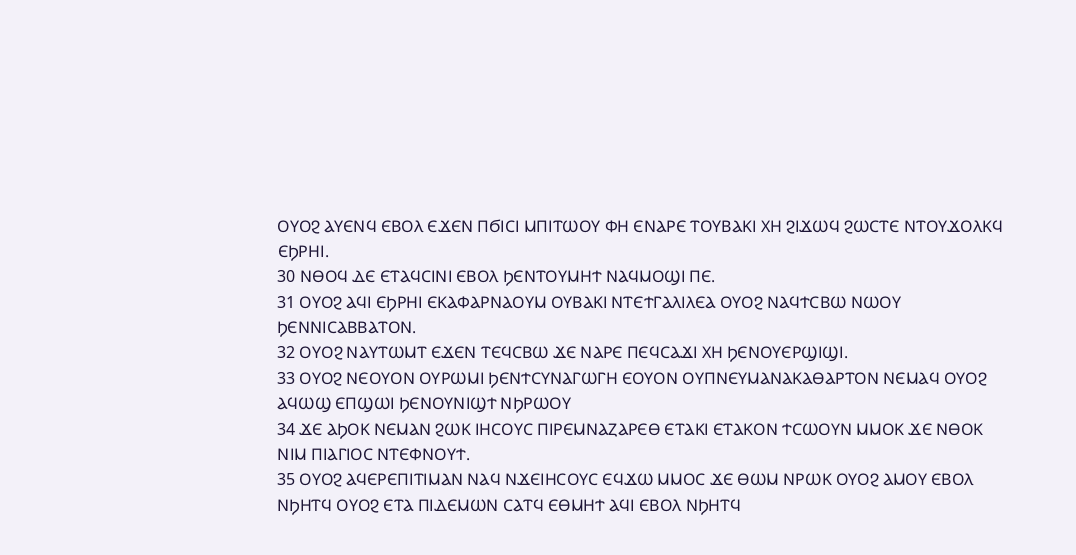ⲞⲨⲞϨ ⲀⲨⲈⲚϤ ⲈⲂⲞⲖ ⲈϪⲈⲚ ⲠϬⲒⲤⲒ ⲘⲠⲒⲦⲰⲞⲨ ⲪⲎ ⲈⲚⲀⲢⲈ ⲦⲞⲨⲂⲀⲔⲒ ⲬⲎ ϨⲒϪⲰϤ ϨⲰⲤⲦⲈ ⲚⲦⲞⲨϪⲞⲖⲔϤ ⲈϦⲢⲎⲒ.
30 ⲚⲐⲞϤ ⲆⲈ ⲈⲦⲀϤⲤⲒⲚⲒ ⲈⲂⲞⲖ ϦⲈⲚⲦⲞⲨⲘⲎϮ ⲚⲀϤⲘⲞϢⲒ ⲠⲈ.
31 ⲞⲨⲞϨ ⲀϤⲒ ⲈϦⲢⲎⲒ ⲈⲔⲀⲪⲀⲢⲚⲀⲞⲨⲘ ⲞⲨⲂⲀⲔⲒ ⲚⲦⲈϮⲄⲀⲖⲒⲖⲈⲀ ⲞⲨⲞϨ ⲚⲀϤϮⲤⲂⲰ ⲚⲰⲞⲨ ϦⲈⲚⲚⲒⲤⲀⲂⲂⲀⲦⲞⲚ.
32 ⲞⲨⲞϨ ⲚⲀⲨⲦⲰⲘⲦ ⲈϪⲈⲚ ⲦⲈϤⲤⲂⲰ ϪⲈ ⲚⲀⲢⲈ ⲠⲈϤⲤⲀϪⲒ ⲬⲎ ϦⲈⲚⲞⲨⲈⲢϢⲒϢⲒ.
33 ⲞⲨⲞϨ ⲚⲈⲞⲨⲞⲚ ⲞⲨⲢⲰⲘⲒ ϦⲈⲚϮⲤⲨⲚⲀⲄⲰⲄⲎ ⲈⲞⲨⲞⲚ ⲞⲨⲠⲚⲈⲨⲘⲀⲚⲀⲔⲀⲐⲀⲢⲦⲞⲚ ⲚⲈⲘⲀϤ ⲞⲨⲞϨ ⲀϤⲰϢ ⲈⲠϢⲰⲒ ϦⲈⲚⲞⲨⲚⲒϢϮ ⲚϦⲢⲰⲞⲨ
34 ϪⲈ ⲀϦⲞⲔ ⲚⲈⲘⲀⲚ ϨⲰⲔ ⲒⲎⲤⲞⲨⲤ ⲠⲒⲢⲈⲘⲚⲀⲌⲀⲢⲈⲐ ⲈⲦⲀⲔⲒ ⲈⲦⲀⲔⲞⲚ ϮⲤⲰⲞⲨⲚ ⲘⲘⲞⲔ ϪⲈ ⲚⲐⲞⲔ ⲚⲒⲘ ⲠⲒⲀⲄⲒⲞⲤ ⲚⲦⲈⲪⲚⲞⲨϮ.
35 ⲞⲨⲞϨ ⲀϤⲈⲢⲈⲠⲒⲦⲒⲘⲀⲚ ⲚⲀϤ ⲚϪⲈⲒⲎⲤⲞⲨⲤ ⲈϤϪⲰ ⲘⲘⲞⲤ ϪⲈ ⲐⲰⲘ ⲚⲢⲰⲔ ⲞⲨⲞϨ ⲀⲘⲞⲨ ⲈⲂⲞⲖ ⲚϦⲎⲦϤ ⲞⲨⲞϨ ⲈⲦⲀ ⲠⲒⲆⲈⲘⲰⲚ ⲤⲀⲦϤ ⲈⲐⲘⲎϮ ⲀϤⲒ ⲈⲂⲞⲖ ⲚϦⲎⲦϤ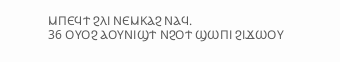ⲘⲠⲈϤϮ ϨⲖⲒ ⲚⲈⲘⲔⲀϨ ⲚⲀϤ.
36 ⲞⲨⲞϨ ⲀⲞⲨⲚⲒϢϮ ⲚϨⲞϮ ϢⲰⲠⲒ ϨⲒϪⲰⲞⲨ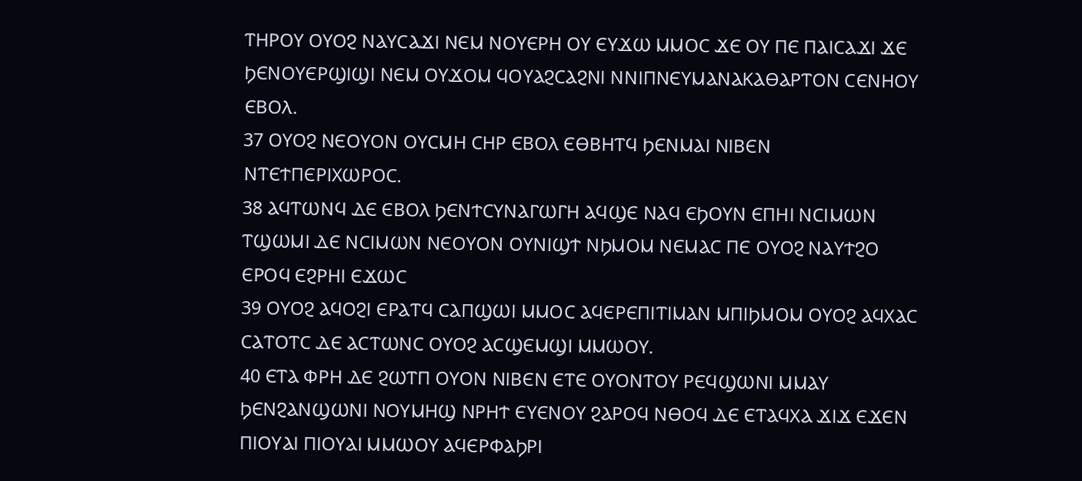ⲦⲎⲢⲞⲨ ⲞⲨⲞϨ ⲚⲀⲨⲤⲀϪⲒ ⲚⲈⲘ ⲚⲞⲨⲈⲢⲎ ⲞⲨ ⲈⲨϪⲰ ⲘⲘⲞⲤ ϪⲈ ⲞⲨ ⲠⲈ ⲠⲀⲒⲤⲀϪⲒ ϪⲈ ϦⲈⲚⲞⲨⲈⲢϢⲒϢⲒ ⲚⲈⲘ ⲞⲨϪⲞⲘ ϤⲞⲨⲀϨⲤⲀϨⲚⲒ ⲚⲚⲒⲠⲚⲈⲨⲘⲀⲚⲀⲔⲀⲐⲀⲢⲦⲞⲚ ⲤⲈⲚⲎⲞⲨ ⲈⲂⲞⲖ.
37 ⲞⲨⲞϨ ⲚⲈⲞⲨⲞⲚ ⲞⲨⲤⲘⲎ ⲤⲎⲢ ⲈⲂⲞⲖ ⲈⲐⲂⲎⲦϤ ϦⲈⲚⲘⲀⲒ ⲚⲒⲂⲈⲚ ⲚⲦⲈϮⲠⲈⲢⲒⲬⲰⲢⲞⲤ.
38 ⲀϤⲦⲰⲚϤ ⲆⲈ ⲈⲂⲞⲖ ϦⲈⲚϮⲤⲨⲚⲀⲄⲰⲄⲎ ⲀϤϢⲈ ⲚⲀϤ ⲈϦⲞⲨⲚ ⲈⲠⲎⲒ ⲚⲤⲒⲘⲰⲚ ⲦϢⲰⲘⲒ ⲆⲈ ⲚⲤⲒⲘⲰⲚ ⲚⲈⲞⲨⲞⲚ ⲞⲨⲚⲒϢϮ ⲚϦⲘⲞⲘ ⲚⲈⲘⲀⲤ ⲠⲈ ⲞⲨⲞϨ ⲚⲀⲨϮϨⲞ ⲈⲢⲞϤ ⲈϨⲢⲎⲒ ⲈϪⲰⲤ
39 ⲞⲨⲞϨ ⲀϤⲞϨⲒ ⲈⲢⲀⲦϤ ⲤⲀⲠϢⲰⲒ ⲘⲘⲞⲤ ⲀϤⲈⲢⲈⲠⲒⲦⲒⲘⲀⲚ ⲘⲠⲒϦⲘⲞⲘ ⲞⲨⲞϨ ⲀϤⲬⲀⲤ ⲤⲀⲦⲞⲦⲤ ⲆⲈ ⲀⲤⲦⲰⲚⲤ ⲞⲨⲞϨ ⲀⲤϢⲈⲘϢⲒ ⲘⲘⲰⲞⲨ.
40 ⲈⲦⲀ ⲪⲢⲎ ⲆⲈ ϨⲰⲦⲠ ⲞⲨⲞⲚ ⲚⲒⲂⲈⲚ ⲈⲦⲈ ⲞⲨⲞⲚⲦⲞⲨ ⲢⲈϤϢⲰⲚⲒ ⲘⲘⲀⲨ ϦⲈⲚϨⲀⲚϢⲰⲚⲒ ⲚⲞⲨⲘⲎϢ ⲚⲢⲎϮ ⲈⲨⲈⲚⲞⲨ ϨⲀⲢⲞϤ ⲚⲐⲞϤ ⲆⲈ ⲈⲦⲀϤⲬⲀ ϪⲒϪ ⲈϪⲈⲚ ⲠⲒⲞⲨⲀⲒ ⲠⲒⲞⲨⲀⲒ ⲘⲘⲰⲞⲨ ⲀϤⲈⲢⲪⲀϦⲢⲒ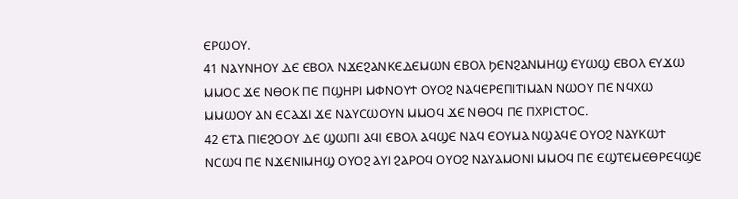ⲈⲢⲰⲞⲨ.
41 ⲚⲀⲨⲚⲎⲞⲨ ⲆⲈ ⲈⲂⲞⲖ ⲚϪⲈϨⲀⲚⲔⲈⲆⲈⲘⲰⲚ ⲈⲂⲞⲖ ϦⲈⲚϨⲀⲚⲘⲎϢ ⲈⲨⲰϢ ⲈⲂⲞⲖ ⲈⲨϪⲰ ⲘⲘⲞⲤ ϪⲈ ⲚⲐⲞⲔ ⲠⲈ ⲠϢⲎⲢⲒ ⲘⲪⲚⲞⲨϮ ⲞⲨⲞϨ ⲚⲀϤⲈⲢⲈⲠⲒⲦⲒⲘⲀⲚ ⲚⲰⲞⲨ ⲠⲈ ⲚϤⲬⲰ ⲘⲘⲰⲞⲨ ⲀⲚ ⲈⲤⲀϪⲒ ϪⲈ ⲚⲀⲨⲤⲰⲞⲨⲚ ⲘⲘⲞϤ ϪⲈ ⲚⲐⲞϤ ⲠⲈ ⲠⲬⲢⲒⲤⲦⲞⲤ.
42 ⲈⲦⲀ ⲠⲒⲈϨⲞⲞⲨ ⲆⲈ ϢⲰⲠⲒ ⲀϤⲒ ⲈⲂⲞⲖ ⲀϤϢⲈ ⲚⲀϤ ⲈⲞⲨⲘⲀ ⲚϢⲀϤⲈ ⲞⲨⲞϨ ⲚⲀⲨⲔⲰϮ ⲚⲤⲰϤ ⲠⲈ ⲚϪⲈⲚⲒⲘⲎϢ ⲞⲨⲞϨ ⲀⲨⲒ ϨⲀⲢⲞϤ ⲞⲨⲞϨ ⲚⲀⲨⲀⲘⲞⲚⲒ ⲘⲘⲞϤ ⲠⲈ ⲈϢⲦⲈⲘⲈⲐⲢⲈϤϢⲈ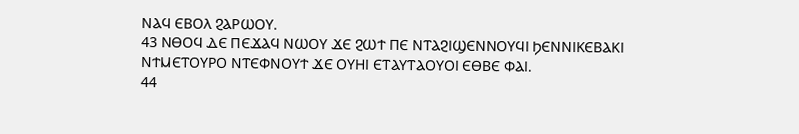ⲚⲀϤ ⲈⲂⲞⲖ ϨⲀⲢⲰⲞⲨ.
43 ⲚⲐⲞϤ ⲆⲈ ⲠⲈϪⲀϤ ⲚⲰⲞⲨ ϪⲈ ϨⲰϮ ⲠⲈ ⲚⲦⲀϨⲒϢⲈⲚⲚⲞⲨϤⲒ ϦⲈⲚⲚⲒⲔⲈⲂⲀⲔⲒ ⲚϮⲘⲈⲦⲞⲨⲢⲞ ⲚⲦⲈⲪⲚⲞⲨϮ ϪⲈ ⲞⲨⲎⲒ ⲈⲦⲀⲨⲦⲀⲞⲨⲞⲒ ⲈⲐⲂⲈ ⲪⲀⲒ.
44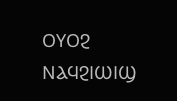ⲞⲨⲞϨ ⲚⲀϤϨⲒⲰⲒϢ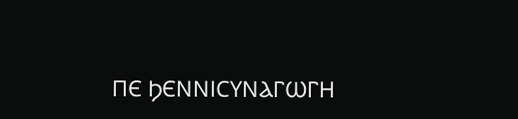ⲠⲈ ϦⲈⲚⲚⲒⲤⲨⲚⲀⲄⲰⲄⲎ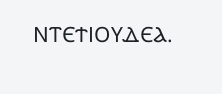ⲚⲦⲈϮⲒⲞⲨⲆⲈⲀ.